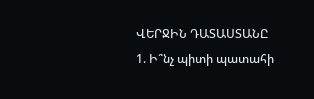ՎԵՐՋԻՆ ԴԱՏԱՍՏԱՆԸ
1. Ի՞նչ պիտի պատահի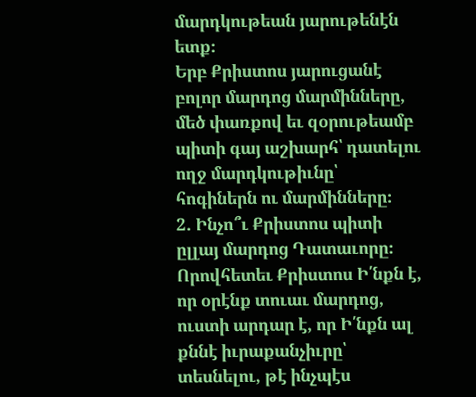մարդկութեան յարութենէն ետք։
Երբ Քրիստոս յարուցանէ բոլոր մարդոց մարմինները, մեծ փառքով եւ զօրութեամբ պիտի գայ աշխարհ՝ դատելու ողջ մարդկութիւնը՝ հոգիներն ու մարմինները։
2. Ինչո՞ւ Քրիստոս պիտի ըլլայ մարդոց Դատաւորը։
Որովհետեւ Քրիստոս Ի՛նքն է, որ օրէնք տուաւ մարդոց, ուստի արդար է, որ Ի՛նքն ալ քննէ իւրաքանչիւրը՝ տեսնելու, թէ ինչպէս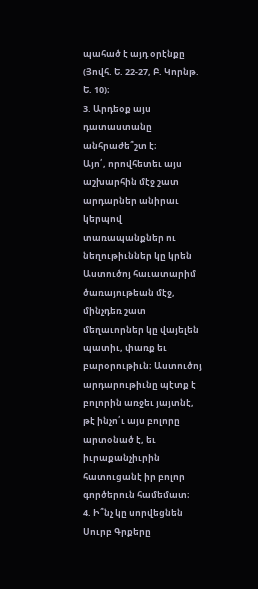պահած է այդ օրէնքը (Յովհ. Ե. 22-27, Բ. Կորնթ. Ե. 10)։
3. Արդեօք այս դատաստանը անհրաժե՞շտ է։
Այո՛, որովհետեւ այս աշխարհին մէջ շատ արդարներ անիրաւ կերպով տառապանքներ ու նեղութիւններ կը կրեն Աստուծոյ հաւատարիմ ծառայութեան մէջ, մինչդեռ շատ մեղաւորներ կը վայելեն պատիւ, փառք եւ բարօրութիւն։ Աստուծոյ արդարութիւնը պէտք է բոլորին առջեւ յայտնէ, թէ ինչո՛ւ այս բոլորը արտօնած է, եւ իւրաքանչիւրին հատուցանէ իր բոլոր գործերուն համեմատ։
4. Ի՞նչ կը սորվեցնեն Սուրբ Գրքերը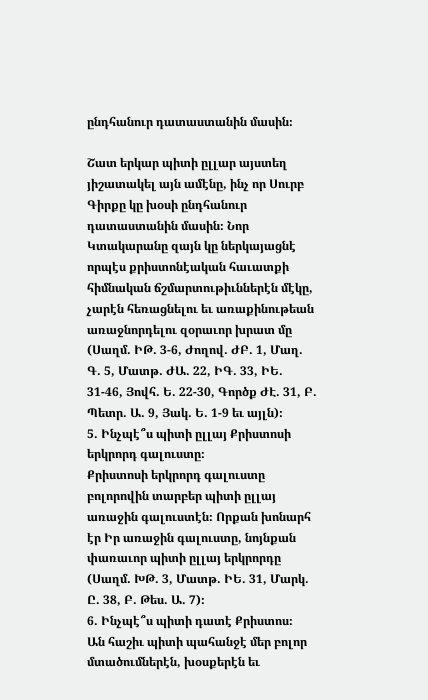ընդհանուր դատաստանին մասին։

Շատ երկար պիտի ըլլար այստեղ յիշատակել այն ամէնը, ինչ որ Սուրբ Գիրքը կը խօսի ընդհանուր դատաստանին մասին։ Նոր Կտակարանը զայն կը ներկայացնէ որպէս քրիստոնէական հաւատքի հիմնական ճշմարտութիւններէն մէկը, չարէն հեռացնելու եւ առաքինութեան առաջնորդելու զօրաւոր խրատ մը (Սաղմ. ԻԹ. 3-6, Ժողով. ԺԲ. 1, Մաղ. Գ. 5, Մատթ. ԺԱ. 22, ԻԳ. 33, ԻԵ. 31-46, Յովհ. Ե. 22-30, Գործք ԺԷ. 31, Բ. Պետր. Ա. 9, Յակ. Ե. 1-9 եւ այլն)։
5. Ինչպէ՞ս պիտի ըլլայ Քրիստոսի երկրորդ գալուստը։
Քրիստոսի երկրորդ գալուստը բոլորովին տարբեր պիտի ըլլայ առաջին գալուստէն։ Որքան խոնարհ էր Իր առաջին գալուստը, նոյնքան փառաւոր պիտի ըլլայ երկրորդը (Սաղմ. ԽԹ. 3, Մատթ. ԻԵ. 31, Մարկ. Ը. 38, Բ. Թես. Ա. 7)։
6. Ինչպէ՞ս պիտի դատէ Քրիստոս։
Ան հաշիւ պիտի պահանջէ մեր բոլոր մտածումներէն, խօսքերէն եւ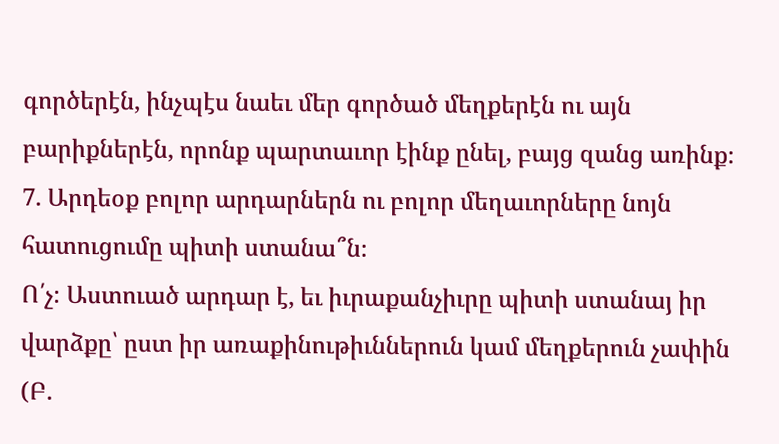գործերէն, ինչպէս նաեւ մեր գործած մեղքերէն ու այն բարիքներէն, որոնք պարտաւոր էինք ընել, բայց զանց առինք։
7. Արդեօք բոլոր արդարներն ու բոլոր մեղաւորները նոյն հատուցումը պիտի ստանա՞ն։
Ո՛չ։ Աստուած արդար է, եւ իւրաքանչիւրը պիտի ստանայ իր վարձքը՝ ըստ իր առաքինութիւններուն կամ մեղքերուն չափին (Բ.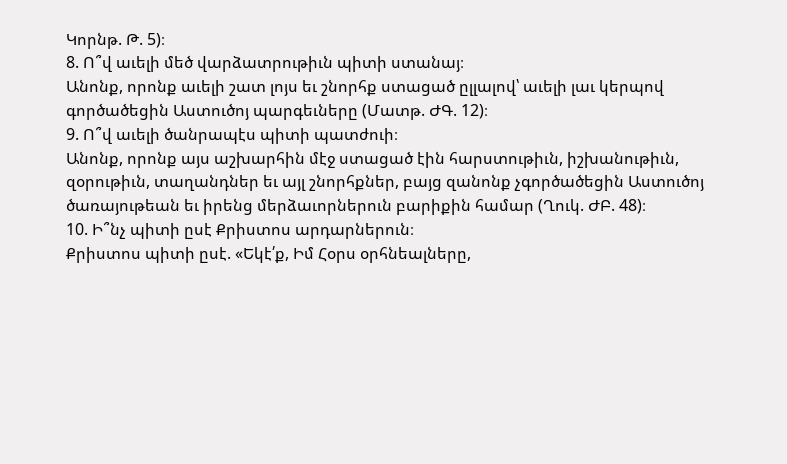Կորնթ. Թ. 5)։
8. Ո՞վ աւելի մեծ վարձատրութիւն պիտի ստանայ։
Անոնք, որոնք աւելի շատ լոյս եւ շնորհք ստացած ըլլալով՝ աւելի լաւ կերպով գործածեցին Աստուծոյ պարգեւները (Մատթ. ԺԳ. 12)։
9. Ո՞վ աւելի ծանրապէս պիտի պատժուի։
Անոնք, որոնք այս աշխարհին մէջ ստացած էին հարստութիւն, իշխանութիւն, զօրութիւն, տաղանդներ եւ այլ շնորհքներ, բայց զանոնք չգործածեցին Աստուծոյ ծառայութեան եւ իրենց մերձաւորներուն բարիքին համար (Ղուկ. ԺԲ. 48)։
10. Ի՞նչ պիտի ըսէ Քրիստոս արդարներուն։
Քրիստոս պիտի ըսէ. «Եկէ՛ք, Իմ Հօրս օրհնեալները,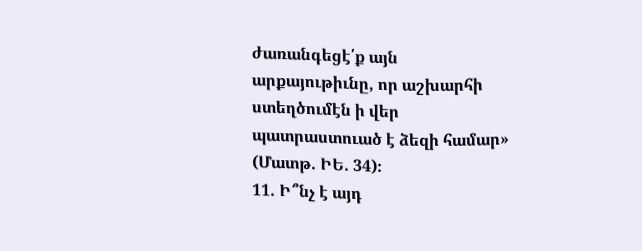ժառանգեցէ՛ք այն արքայութիւնը, որ աշխարհի ստեղծումէն ի վեր պատրաստուած է ձեզի համար» (Մատթ. ԻԵ. 34)։
11. Ի՞նչ է այդ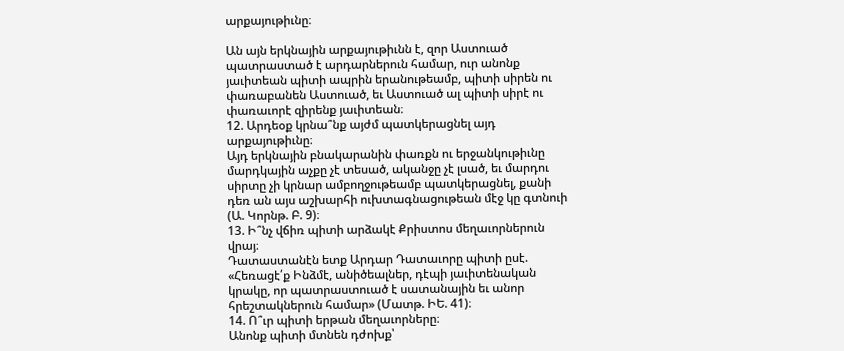արքայութիւնը։

Ան այն երկնային արքայութիւնն է, զոր Աստուած պատրաստած է արդարներուն համար, ուր անոնք յաւիտեան պիտի ապրին երանութեամբ, պիտի սիրեն ու փառաբանեն Աստուած, եւ Աստուած ալ պիտի սիրէ ու փառաւորէ զիրենք յաւիտեան։
12. Արդեօք կրնա՞նք այժմ պատկերացնել այդ արքայութիւնը։
Այդ երկնային բնակարանին փառքն ու երջանկութիւնը մարդկային աչքը չէ տեսած, ականջը չէ լսած, եւ մարդու սիրտը չի կրնար ամբողջութեամբ պատկերացնել, քանի դեռ ան այս աշխարհի ուխտագնացութեան մէջ կը գտնուի (Ա. Կորնթ. Բ. 9)։
13. Ի՞նչ վճիռ պիտի արձակէ Քրիստոս մեղաւորներուն վրայ։
Դատաստանէն ետք Արդար Դատաւորը պիտի ըսէ. «Հեռացէ՛ք Ինձմէ, անիծեալներ, դէպի յաւիտենական կրակը, որ պատրաստուած է սատանային եւ անոր հրեշտակներուն համար» (Մատթ. ԻԵ. 41)։
14. Ո՞ւր պիտի երթան մեղաւորները։
Անոնք պիտի մտնեն դժոխք՝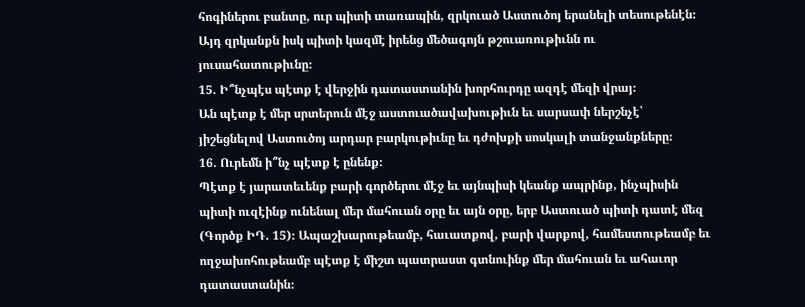հոգիներու բանտը, ուր պիտի տառապին, զրկուած Աստուծոյ երանելի տեսութենէն։ Այդ զրկանքն իսկ պիտի կազմէ իրենց մեծագոյն թշուառութիւնն ու յուսահատութիւնը։
15. Ի՞նչպէս պէտք է վերջին դատաստանին խորհուրդը ազդէ մեզի վրայ։
Ան պէտք է մեր սրտերուն մէջ աստուածավախութիւն եւ սարսափ ներշնչէ՝ յիշեցնելով Աստուծոյ արդար բարկութիւնը եւ դժոխքի սոսկալի տանջանքները։
16. Ուրեմն ի՞նչ պէտք է ընենք։
Պէտք է յարատեւենք բարի գործերու մէջ եւ այնպիսի կեանք ապրինք, ինչպիսին պիտի ուզէինք ունենալ մեր մահուան օրը եւ այն օրը, երբ Աստուած պիտի դատէ մեզ (Գործք ԻԴ. 15)։ Ապաշխարութեամբ, հաւատքով, բարի վարքով, համեստութեամբ եւ ողջախոհութեամբ պէտք է միշտ պատրաստ գտնուինք մեր մահուան եւ ահաւոր դատաստանին։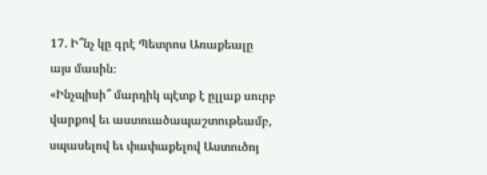17. Ի՞նչ կը գրէ Պետրոս Առաքեալը այս մասին։
«Ինչպիսի՞ մարդիկ պէտք է ըլլաք սուրբ վարքով եւ աստուածապաշտութեամբ, սպասելով եւ փափաքելով Աստուծոյ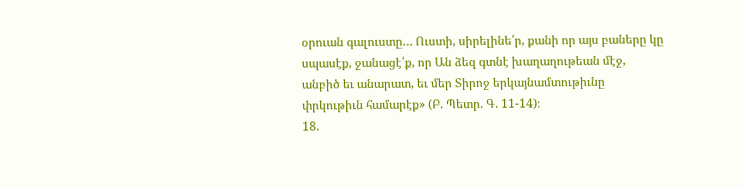օրուան գալուստը… Ուստի, սիրելինե՛ր, քանի որ այս բաները կը սպասէք, ջանացէ՛ք, որ Ան ձեզ գտնէ խաղաղութեան մէջ, անբիծ եւ անարատ, եւ մեր Տիրոջ երկայնամտութիւնը փրկութիւն համարէք» (Բ. Պետր. Գ. 11-14)։
18.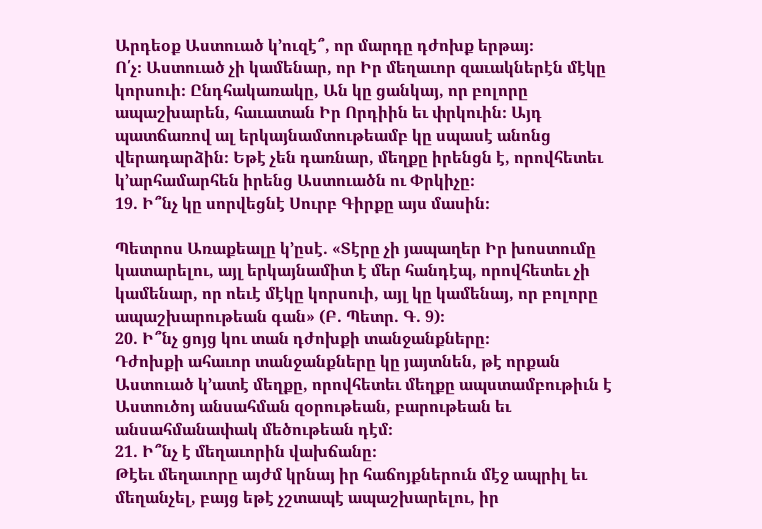Արդեօք Աստուած կ’ուզէ՞, որ մարդը դժոխք երթայ։
Ո՛չ։ Աստուած չի կամենար, որ Իր մեղաւոր զաւակներէն մէկը կորսուի։ Ընդհակառակը, Ան կը ցանկայ, որ բոլորը ապաշխարեն, հաւատան Իր Որդիին եւ փրկուին։ Այդ պատճառով ալ երկայնամտութեամբ կը սպասէ անոնց վերադարձին։ Եթէ չեն դառնար, մեղքը իրենցն է, որովհետեւ կ’արհամարհեն իրենց Աստուածն ու Փրկիչը։
19. Ի՞նչ կը սորվեցնէ Սուրբ Գիրքը այս մասին։

Պետրոս Առաքեալը կ’ըսէ. «Տէրը չի յապաղեր Իր խոստումը կատարելու, այլ երկայնամիտ է մեր հանդէպ, որովհետեւ չի կամենար, որ ոեւէ մէկը կորսուի, այլ կը կամենայ, որ բոլորը ապաշխարութեան գան» (Բ. Պետր. Գ. 9)։
20. Ի՞նչ ցոյց կու տան դժոխքի տանջանքները։
Դժոխքի ահաւոր տանջանքները կը յայտնեն, թէ որքան Աստուած կ’ատէ մեղքը, որովհետեւ մեղքը ապստամբութիւն է Աստուծոյ անսահման զօրութեան, բարութեան եւ անսահմանափակ մեծութեան դէմ։
21. Ի՞նչ է մեղաւորին վախճանը։
Թէեւ մեղաւորը այժմ կրնայ իր հաճոյքներուն մէջ ապրիլ եւ մեղանչել, բայց եթէ չշտապէ ապաշխարելու, իր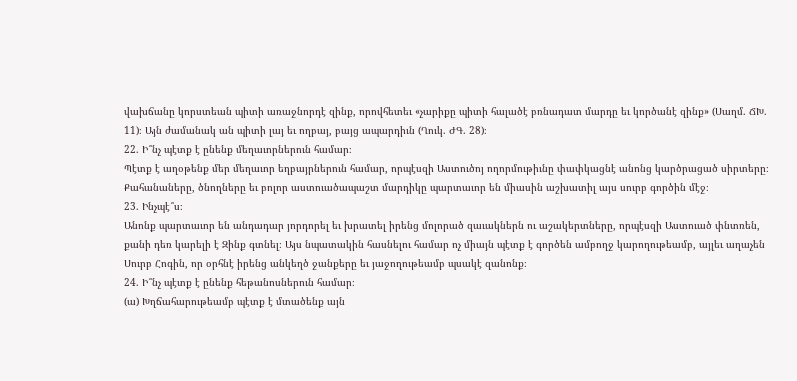վախճանը կորստեան պիտի առաջնորդէ զինք, որովհետեւ «չարիքը պիտի հալածէ բռնադատ մարդը եւ կործանէ զինք» (Սաղմ. ՃԽ. 11)։ Այն ժամանակ ան պիտի լայ եւ ողբայ, բայց ապարդիւն (Ղուկ. ԺԳ. 28)։
22. Ի՞նչ պէտք է ընենք մեղաւորներուն համար։
Պէտք է աղօթենք մեր մեղաւոր եղբայրներուն համար, որպէսզի Աստուծոյ ողորմութիւնը փափկացնէ անոնց կարծրացած սիրտերը։ Քահանաները, ծնողները եւ բոլոր աստուածապաշտ մարդիկը պարտաւոր են միասին աշխատիլ այս սուրբ գործին մէջ։
23. Ինչպէ՞ս։
Անոնք պարտաւոր են անդադար յորդորել եւ խրատել իրենց մոլորած զաւակներն ու աշակերտները, որպէսզի Աստուած փնտռեն, քանի դեռ կարելի է Զինք գտնել։ Այս նպատակին հասնելու համար ոչ միայն պէտք է գործեն ամբողջ կարողութեամբ, այլեւ աղաչեն Սուրբ Հոգին, որ օրհնէ իրենց անկեղծ ջանքերը եւ յաջողութեամբ պսակէ զանոնք։
24. Ի՞նչ պէտք է ընենք հեթանոսներուն համար։
(ա) Խղճահարութեամբ պէտք է մտածենք այն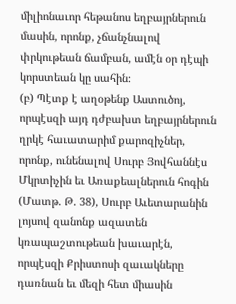միլիոնաւոր հեթանոս եղբայրներուն մասին, որոնք, չճանչնալով փրկութեան ճամբան, ամէն օր դէպի կորստեան կը սահին։
(բ) Պէտք է աղօթենք Աստուծոյ, որպէսզի այդ դժբախտ եղբայրներուն ղրկէ հաւատարիմ քարոզիչներ, որոնք, ունենալով Սուրբ Յովհաննէս Մկրտիչին եւ Առաքեալներուն հոգին (Մատթ. Թ. 38), Սուրբ Աւետարանին լոյսով զանոնք ազատեն կռապաշտութեան խաւարէն, որպէսզի Քրիստոսի զաւակները դառնան եւ մեզի հետ միասին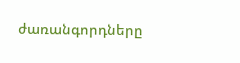ժառանգորդները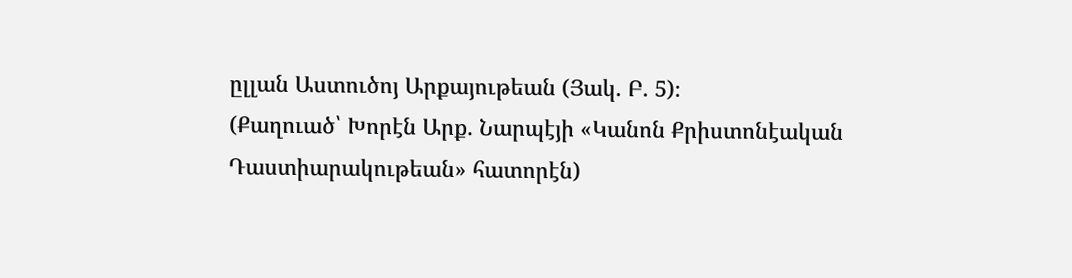ըլլան Աստուծոյ Արքայութեան (Յակ. Բ. 5)։
(Քաղուած՝ Խորէն Արք. Նարպէյի «Կանոն Քրիստոնէական Դաստիարակութեան» հատորէն)